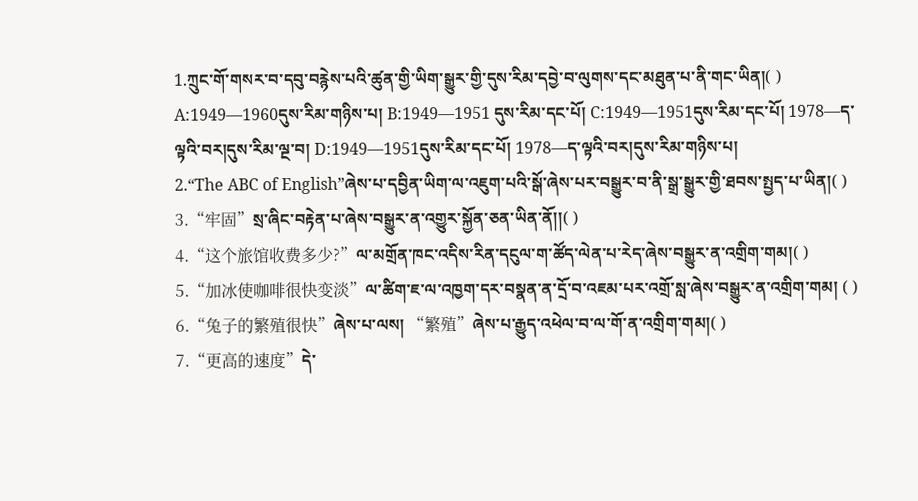1.ཀྲུང་གོ་གསར་བ་དབུ་བརྙེས་པའི་ཚུན་གྱི་ཡིག་སྒྱུར་གྱི་དུས་རིམ་དབྱེ་བ་ལུགས་དང་མཐུན་པ་ནི་གང་ཡིན།( )
A:1949—1960དུས་རིམ་གཉིས་པ། B:1949—1951 དུས་རིམ་དང་པོ། C:1949—1951དུས་རིམ་དང་པོ། 1978—ད་ལྟའི་བར།དུས་རིམ་ལྔ་བ། D:1949—1951དུས་རིམ་དང་པོ། 1978—ད་ལྟའི་བར།དུས་རིམ་གཉིས་པ།
2.“The ABC of English”ཞེས་པ་དབྱིན་ཡིག་ལ་འཇུག་པའི་སྒོ་ཞེས་པར་བསྒྱུར་བ་ནི་སྒྲ་སྒྱུར་གྱི་ཐབས་སྤྱད་པ་ཡིན།( )
3.“牢固”སྲ་ཞིང་བརྟེན་པ་ཞེས་བསྒྱུར་ན་འགྱུར་སྐྱོན་ཅན་ཡིན་ནོ།།( )
4.“这个旅馆收费多少?”ལ་མགྲོན་ཁང་འདིས་རིན་དངུལ་ག་ཚོད་ལེན་པ་རེད་ཞེས་བསྒྱུར་ན་འགྲིག་གམ།( )
5.“加冰使咖啡很快变淡”ལ་ཚིག་ཇ་ལ་འཁྱག་དར་བསྣན་ན་དྲོ་བ་འཇམ་པར་འགྲོ་སླ་ཞེས་བསྒྱུར་ན་འགྲིག་གམ། ( )
6.“兔子的繁殖很快”ཞེས་པ་ལས། “繁殖”ཞེས་པ་རྒྱུད་འཕེལ་བ་ལ་གོ་ན་འགྲིག་གམ།( )
7.“更高的速度”དེ་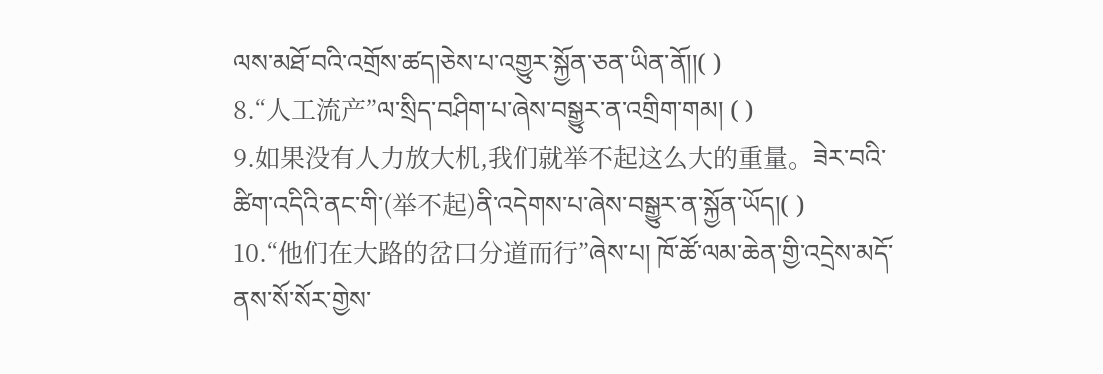ལས་མཐོ་བའི་འགྲོས་ཚད།ཅེས་པ་འགྱུར་སྐྱོན་ཅན་ཡིན་ནོ།།( )
8.“人工流产”ལ་སྲིད་བཤིག་པ་ཞེས་བསྒྱུར་ན་འགྲིག་གམ། ( )
9.如果没有人力放大机,我们就举不起这么大的重量。ཟེར་བའི་ཚིག་འདིའི་ནང་གི་(举不起)ནི་འདེགས་པ་ཞེས་བསྒྱུར་ན་སྐྱོན་ཡོད།( )
10.“他们在大路的岔口分道而行”ཞེས་པ། ཁོ་ཚོ་ལམ་ཆེན་གྱི་འདྲེས་མདོ་ནས་སོ་སོར་གྱེས་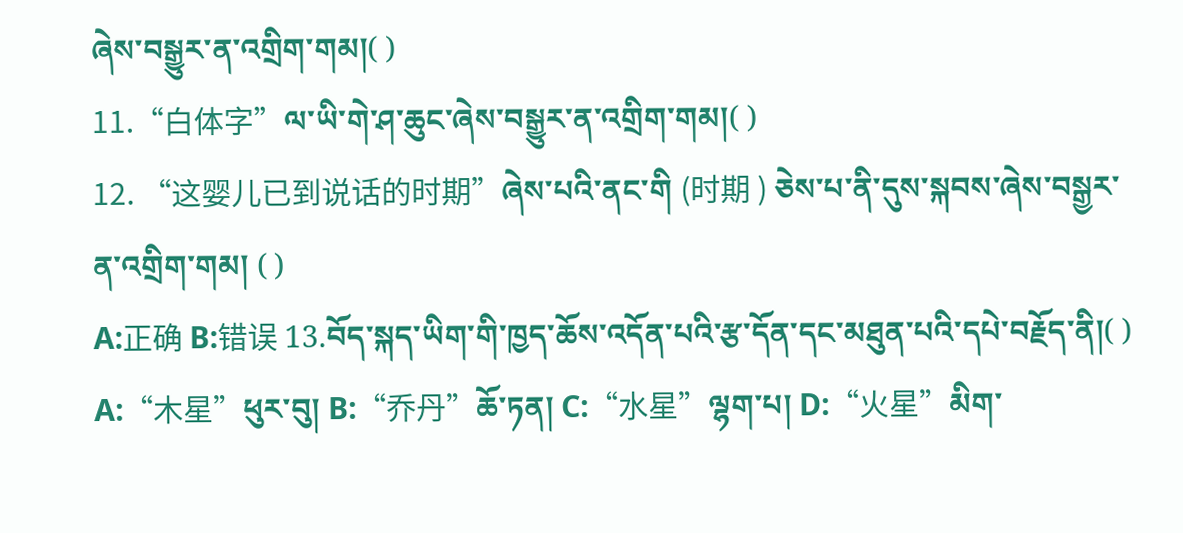ཞེས་བསྒྱུར་ན་འགྲིག་གམ།( )
11.“白体字”ལ་ཡི་གེ་ཤ་ཆུང་ཞེས་བསྒྱུར་ན་འགྲིག་གམ།( )
12. “这婴儿已到说话的时期”ཞེས་པའི་ནང་གི (时期 ) ཅེས་པ་ནི་དུས་སྐབས་ཞེས་བསྒྱར་ན་འགྲིག་གམ། ( )
A:正确 B:错误 13.བོད་སྐད་ཡིག་གི་ཁྱད་ཆོས་འདོན་པའི་རྩ་དོན་དང་མཐུན་པའི་དཔེ་བརྗོད་ནི།( )
A:“木星”ཕུར་བུ། B:“乔丹”ཆོ་ཏན། C:“水星”ལྷག་པ། D:“火星”མིག་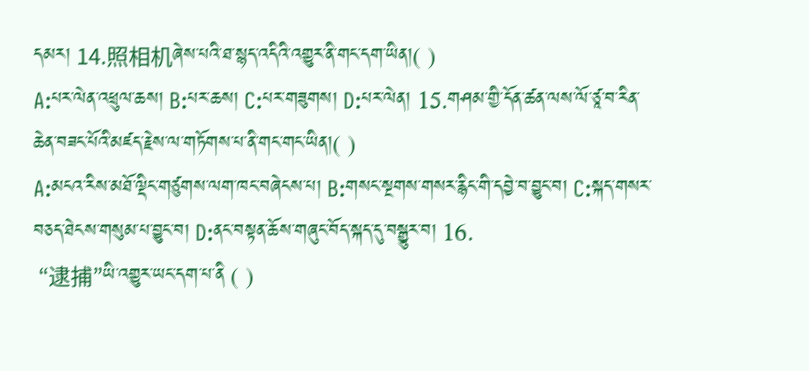དམར། 14.照相机ཞེས་པའི་ཐ་སྙད་འདིའི་འགྱུར་ནི་གང་དག་ཡིན།( )
A:པར་ལེན་འཕྲུལ་ཆས། B:པར་ཆས། C:པར་གཟུགས། D:པར་ལེན། 15.གཤམ་གྱི་དོན་ཚན་ལས་ལོ་ཙཱ་བ་རིན་ཆེན་བཟང་པོའི་མཛད་རྗེས་ལ་གཏོགས་པ་ནི་གང་གང་ཡིན།( )
A:མངའ་རིས་མཐོ་ལྡིང་གཙུགས་ལག་ཁང་བཞེངས་པ། B:གསང་སྔགས་གསར་རྙིང་གི་དབྱེ་བ་བྱུང་བ། C:སྐད་གསར་བཅད་ཐེངས་གསུམ་པ་བྱུང་བ། D:ནང་བསྟན་ཆོས་གཞུང་བོད་སྐད་དུ་བསྒྱུར་བ། 16.
 “逮捕”ཡི་འགྱུར་ཡང་དག་པ་ནི ( )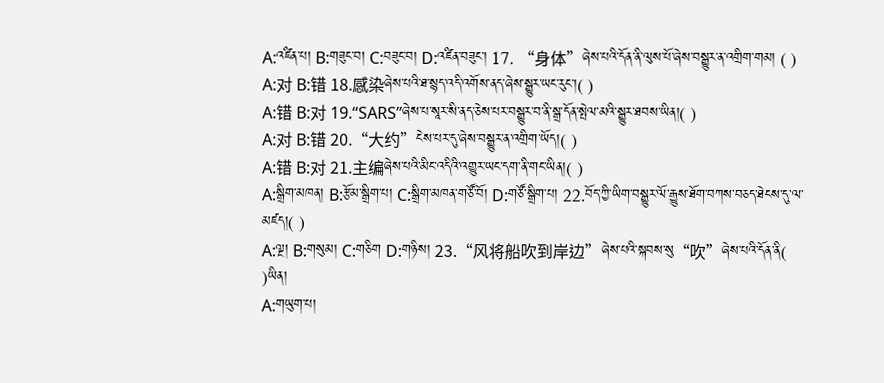A:འཛིན་པ། B:གཟུང་བ། C:བཟུང་བ། D:འཛིན་བཟུང་། 17. “身体”ཞེས་པའི་དོན་ནི་ལུས་པོ་ཞེས་བསྒྱུར་ན་འགྲིག་གམ། ( )
A:对 B:错 18.感染ཞེས་པའི་ཐ་སྙད་འདི་འགོས་ནད་ཞེས་སྒྱུར་ཡང་རུང་།( )
A:错 B:对 19.“SARS”ཞེས་པ་སཱར་སི་ནད་ཅེས་པར་བསྒྱུར་བ་ནི་སྒྲ་དོན་སྤེལ་མའི་སྒྱུར་ཐབས་ཡིན།( )
A:对 B:错 20.“大约”ངེས་པར་དུ་ཞེས་བསྒྱུར་ན་འགྲིག་ཡོད།( )
A:错 B:对 21.主编ཞེས་པའི་མིང་འདིའི་འགྱུར་ཡང་དག་ནི་གང་ཡིན།( )
A:སྒྲིག་མཁན། B:རྩོམ་སྒྲིག་པ། C:སྒྲིག་མཁན་གཙོ་བོ། D:གཙོ་སྒྲིག་པ། 22.བོད་ཀྱི་ཡིག་བསྒྱུར་ལོ་རྒྱུས་ཐོག་བཀས་བཅད་ཐེངས་དུ་ལ་མཛད།( )
A:ལྔ། B:གསུམ། C:གཅིག D:གཉིས། 23.“风将船吹到岸边”ཞེས་པའི་སྐབས་སུ“吹”ཞེས་པའི་དོན་ནི( )ཡིན།
A:གཡུག་པ།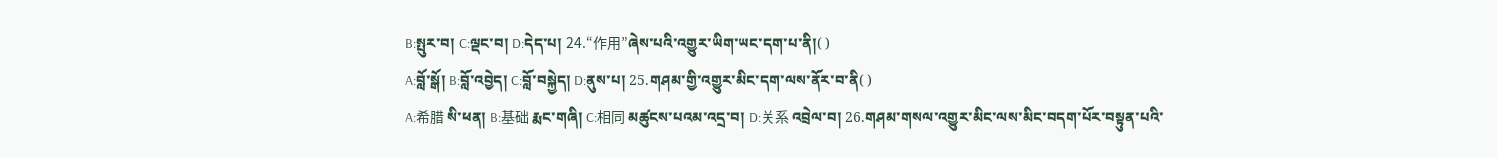B:སྤུར་བ། C:ལྡང་བ། D:དེད་པ། 24.“作用”ཞེས་པའི་འགྱུར་ཡིག་ཡང་དག་པ་ནི།( )
A:བློ་སྒོ། B:བློ་འབྱེད། C:བློ་བསྐྱེད། D:ནུས་པ། 25.གཤམ་གྱི་འགྱུར་མིང་དག་ལས་ནོར་བ་ནི( )
A:希腊 སི་ཕན། B:基础 རྨང་གཞི། C:相同 མཚུངས་པའམ་འདྲ་བ། D:关系 འབྲེལ་བ། 26.གཤམ་གསལ་འགྱུར་མིང་ལས་མིང་བདག་པོར་བསྟུན་པའི་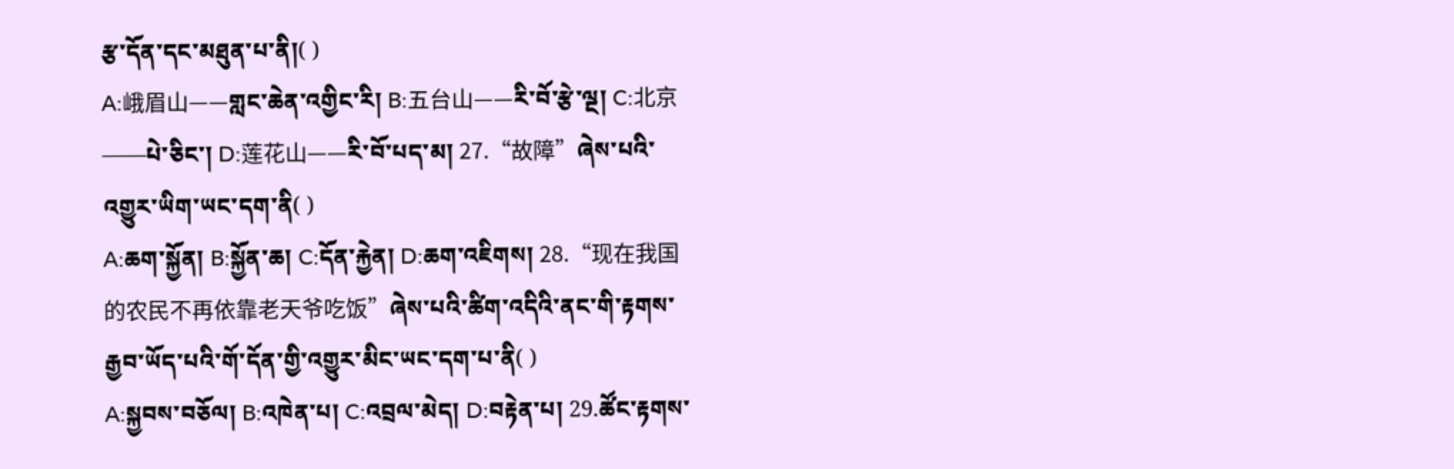རྩ་དོན་དང་མཐུན་པ་ནི།( )
A:峨眉山——གླང་ཆེན་འགྱིང་རི། B:五台山——རི་བོ་རྩེ་ལྔ། C:北京——པེ་ཅིང་། D:莲花山——རི་བོ་པད་མ། 27.“故障”ཞེས་པའི་འགྱུར་ཡིག་ཡང་དག་ནི( )
A:ཆག་སྐྱོན། B:སྐྱོན་ཆ། C:དོན་རྐྱེན། D:ཆག་འཇིགས། 28.“现在我国的农民不再依靠老天爷吃饭”ཞེས་པའི་ཚིག་འདིའི་ནང་གི་རྟགས་རྒྱབ་ཡོད་པའི་གོ་དོན་གྱི་འགྱུར་མིང་ཡང་དག་པ་ནི( )
A:སྐྱབས་བཅོལ། B:འཁེན་པ། C:འབྲལ་མེད། D:བརྟེན་པ། 29.ཚོང་རྟགས་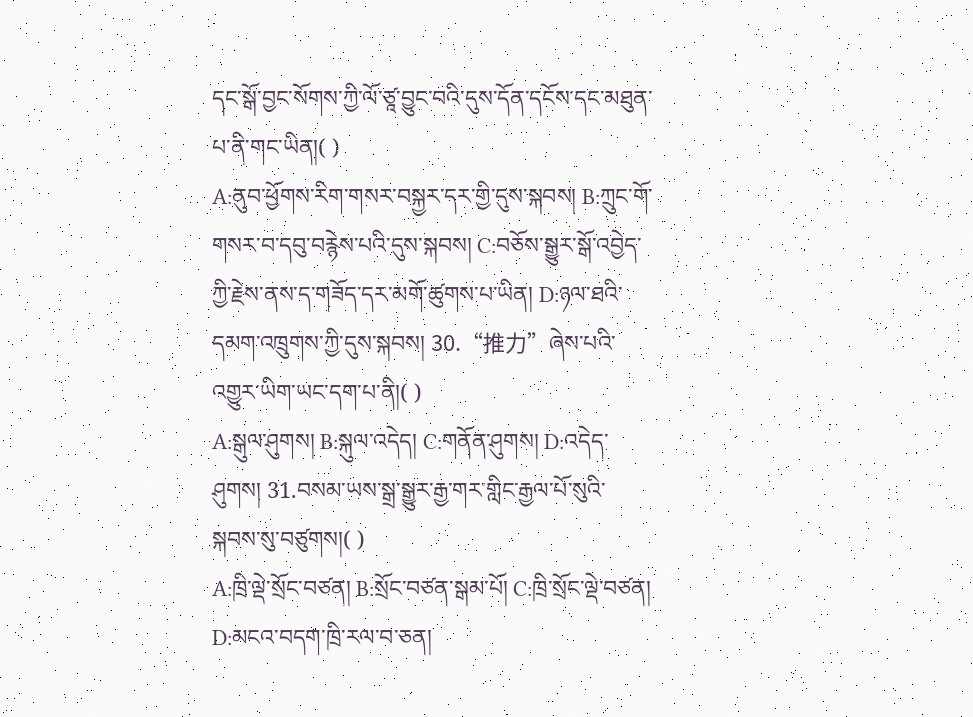དང་སྒོ་བྱང་སོགས་ཀྱི་ལོ་ཙཱ་བྱུང་བའི་དུས་དོན་དངོས་དང་མཐུན་པ་ནི་གང་ཡིན།( )
A:ནུབ་ཕྱོགས་རིག་གསར་བསྐྱར་དར་གྱི་དུས་སྐབས། B:ཀྲུང་གོ་གསར་བ་དབུ་བརྙེས་པའི་དུས་སྐབས། C:བཅོས་སྒྱུར་སྒོ་འབྱེད་ཀྱི་རྗེས་ནས་ད་གཟོད་དར་མགོ་ཚུགས་པ་ཡིན། D:ཉལ་ཐའི་དམག་འཁྲུགས་ཀྱི་དུས་སྐབས། 30.“推力”ཞེས་པའི་འགྱུར་ཡིག་ཡང་དག་པ་ནི།( )
A:སྒུལ་ཤུགས། B:སྐུལ་འདེད། C:གནོན་ཤུགས། D:འདེད་ཤུགས། 31.བསམ་ཡས་སྒྲ་སྒྱུར་རྒྱ་གར་གླིང་རྒྱལ་པོ་སུའི་སྐབས་སུ་བཙུགས།( )
A:ཁྲི་ལྡེ་སྲོང་བཙན། B:སྲོང་བཙན་སྒམ་པོ། C:ཁྲི་སྲོང་ལྡེ་བཙན། D:མངའ་བདག་ཁྲི་རལ་བ་ཅན།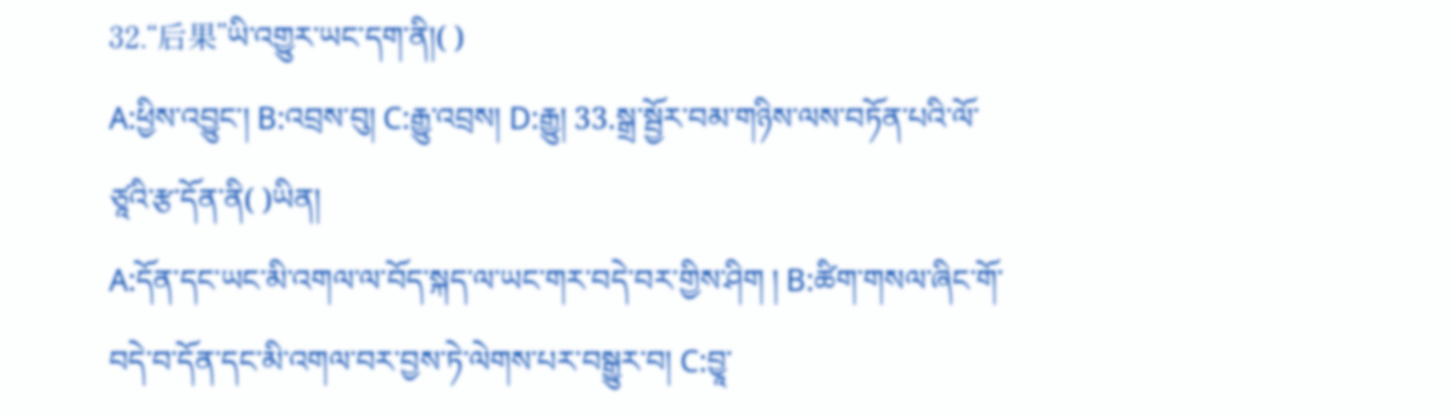32.“后果”ཡི་འགྱུར་ཡང་དག་ནི།( )
A:ཕྱིས་འབྱུང་། B:འབྲས་བུ། C:རྒྱུ་འབྲས། D:རྒྱུ། 33.སྒྲ་སྦྱོར་བམ་གཉིས་ལས་བཏོན་པའི་ལོ་ཙཱའི་རྩ་དོན་ནི( )ཡིན།
A:དོན་དང་ཡང་མི་འགལ་ལ་བོད་སྐད་ལ་ཡང་གར་བདེ་བར་གྱིས་ཤིག ། B:ཚིག་གསལ་ཞིང་གོ་བདེ་བ་དོན་དང་མི་འགལ་བར་བྱས་ཏེ་ལེགས་པར་བསྒྱུར་བ། C:བྱཱ་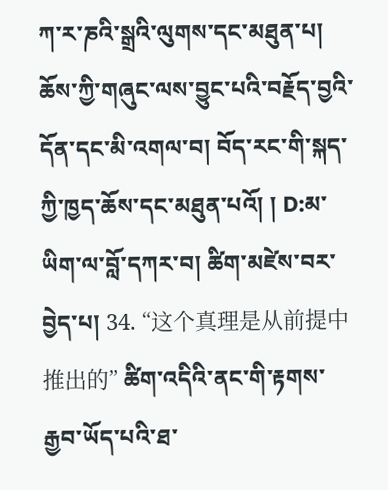ཀ་ར་ཎའི་སྒྲའི་ལུགས་དང་མཐུན་པ། ཆོས་ཀྱི་གཞུང་ལས་བྱུང་པའི་བརྗོད་བྱའི་དོན་དང་མི་འགལ་བ། བོད་རང་གི་སྐད་ཀྱི་ཁྱད་ཆོས་དང་མཐུན་པའོ། ། D:མ་ཡིག་ལ་བློ་དཀར་བ། ཚིག་མཛེས་བར་བྱེད་པ། 34. “这个真理是从前提中推出的” ཚིག་འདིའི་ནང་གི་རྟགས་རྒྱབ་ཡོད་པའི་ཐ་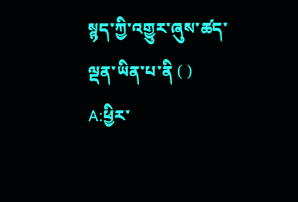སྙད་ཀྱི་འགྱུར་ཞུས་ཚད་ལྡན་ཡིན་པ་ནི ( )
A:ཕྱིར་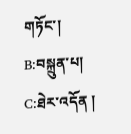གཏོང་། B:བསྐྲུན་པ། C:ཐེར་འདོན །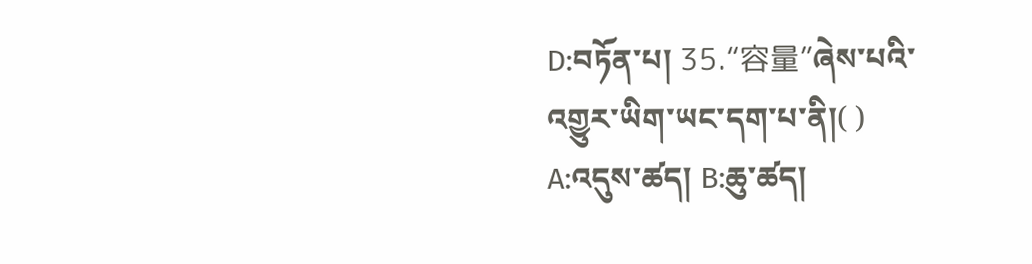D:བཏོན་པ། 35.“容量”ཞེས་པའི་འགྱུར་ཡིག་ཡང་དག་པ་ནི།( )
A:འདུས་ཚད། B:ཆུ་ཚད།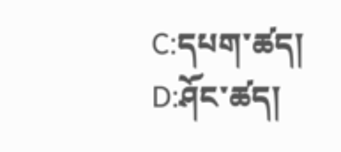C:དཔག་ཚད། D:ཤོང་ཚད།